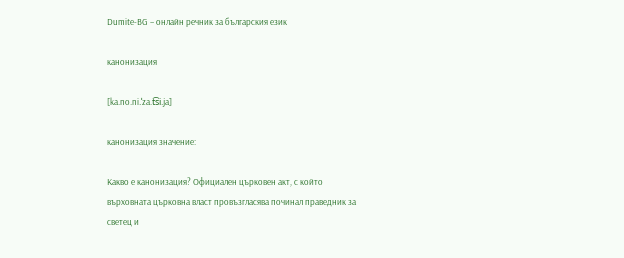Dumite-BG – онлайн речник за българския език

канонизация

[ka.no.ni.ˈza.t͡si.ja]

канонизация значение:

Какво е канонизация? Официален църковен акт, с който върховната църковна власт провъзгласява починал праведник за светец и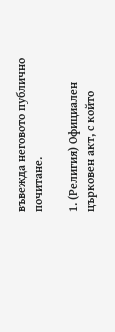въвежда неговото публично почитане.

1. (Религия) Официален църковен акт, с който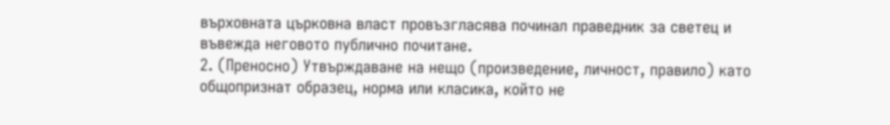върховната църковна власт провъзгласява починал праведник за светец и въвежда неговото публично почитане.
2. (Преносно) Утвърждаване на нещо (произведение, личност, правило) като общопризнат образец, норма или класика, който не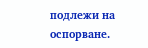подлежи на оспорване.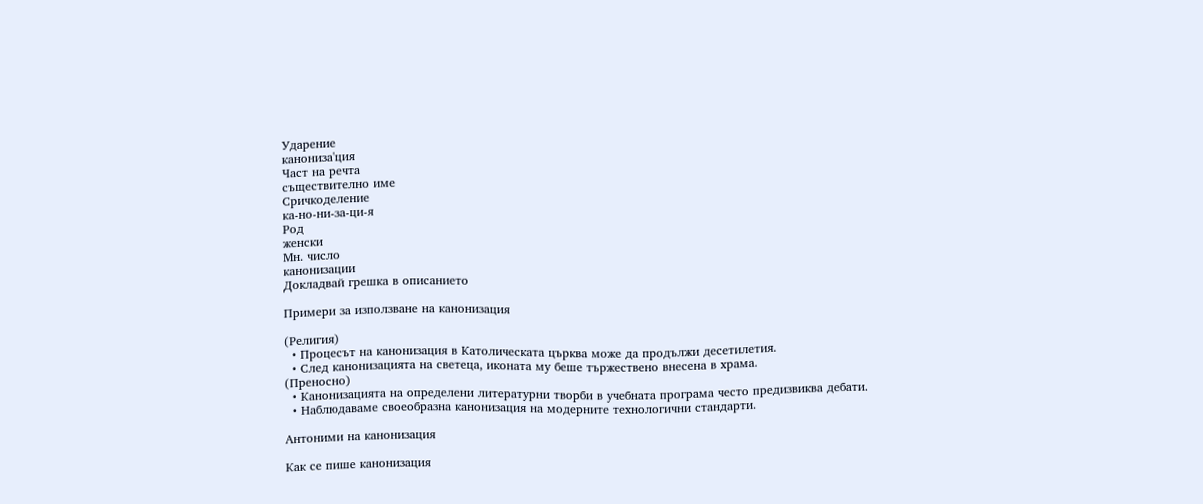Ударение
канониза'ция
Част на речта
съществително име
Сричкоделение
ка-но-ни-за-ци-я
Род
женски
Мн. число
канонизации
Докладвай грешка в описанието

Примери за използване на канонизация

(Религия)
  • Процесът на канонизация в Католическата църква може да продължи десетилетия.
  • След канонизацията на светеца, иконата му беше тържествено внесена в храма.
(Преносно)
  • Канонизацията на определени литературни творби в учебната програма често предизвиква дебати.
  • Наблюдаваме своеобразна канонизация на модерните технологични стандарти.

Антоними на канонизация

Как се пише канонизация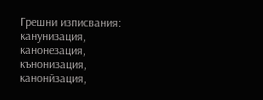Грешни изписвания: канунизация, канонезация, кънонизация, канонйзация,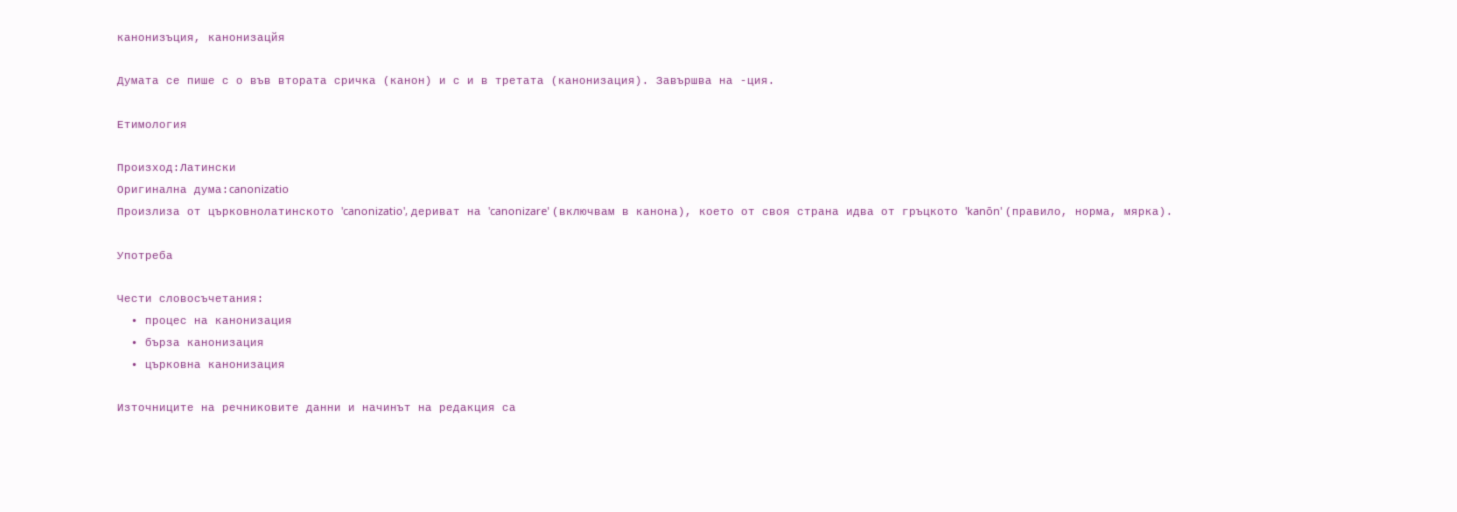канонизъция, канонизацйя

Думата се пише с о във втората сричка (канон) и с и в третата (канонизация). Завършва на -ция.

Етимология

Произход:Латински
Оригинална дума:canonizatio
Произлиза от църковнолатинското 'canonizatio', дериват на 'canonizare' (включвам в канона), което от своя страна идва от гръцкото 'kanōn' (правило, норма, мярка).

Употреба

Чести словосъчетания:
  • процес на канонизация
  • бърза канонизация
  • църковна канонизация

Източниците на речниковите данни и начинът на редакция са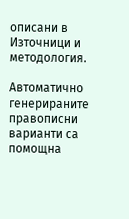описани в Източници и методология.

Автоматично генерираните правописни варианти са помощна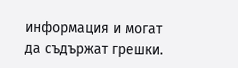информация и могат да съдържат грешки.